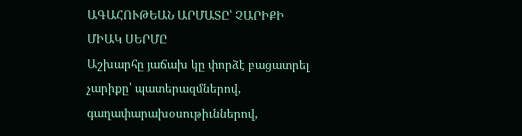ԱԳԱՀՈՒԹԵԱՆ ԱՐՄԱՏԸ՝ ՉԱՐԻՔԻ ՄԻԱԿ ՍԵՐՄԸ
Աշխարհը յաճախ կը փորձէ բացատրել չարիքը՝ պատերազմներով, գաղափարախօսութիւններով,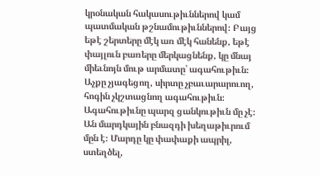կրօնական հակասութիւններով կամ պատմական թշնամութիւններով։ Բայց եթէ շերտերը մէկ առ մէկ հանենք, եթէ փայլուն բառերը մերկացնենք, կը մնայ միեւնոյն մութ արմատը՝ ագահութիւն։ Աչքը չյագեցող, սիրտը չբաւարարուող, հոգին չկշտացնող ագահութիւն։
Ագահութիւնը պարզ ցանկութիւն մը չէ։ Ան մարդկային բնազդի խեղաթիւրում մըն է։ Մարդը կը փափաքի ապրիլ, ստեղծել,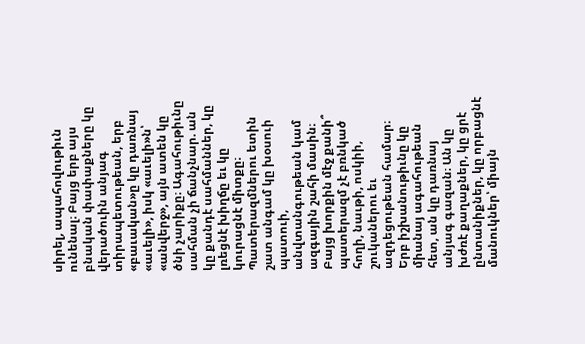սիրել, ապահովութիւն ունենալ։ Բայց երբ այս բնական փափաքները կը վերածուին անյագ տիրապետութեան, երբ «բաւական»ը կը դառնայ «աւելի», իսկ «աւելի»ն՝ «անվերջ», այն ատեն կը ծնի չարիքը։ Ագահութիւնը սահման չի ճանչնար. ան կը քանդէ սահմաններ, կը լռեցնէ խիղճը եւ կը կուրացնէ միտքը։
Պատերազմներու ետին շատ անգամ կը խօսուի պատուի, անվտանգութեան կամ ազգային շահի մասին։ Բայց խորքին մէջ քանի՞ պատերազմ չէ բռնկած հողի, նաւթի, ոսկիի, շուկաներու եւ ազդեցութեան համար։ Երբ իշխանութիւնը կը միանայ ագահութեան հետ, ան կը դառնայ անյագ գազան։ Ան կը խժռէ քաղաքներ, կը ցրէ ընտանիքներ, կը որբացնէ մանուկներ՝ միայն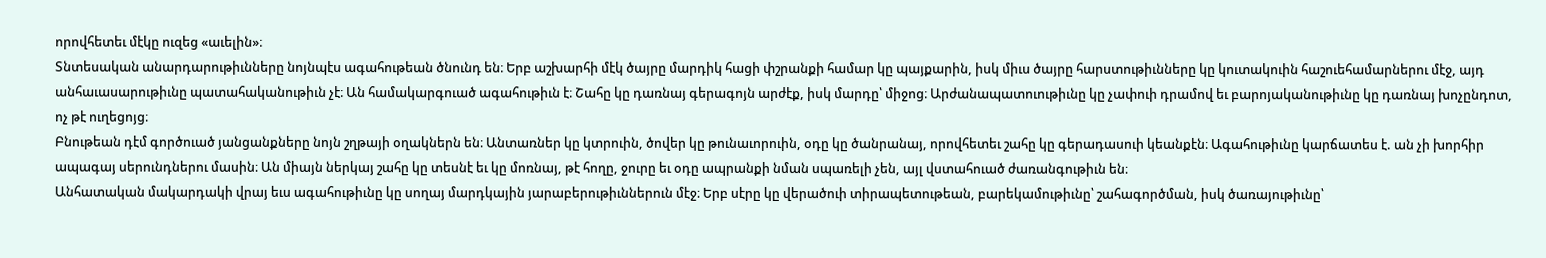որովհետեւ մէկը ուզեց «աւելին»։
Տնտեսական անարդարութիւնները նոյնպէս ագահութեան ծնունդ են։ Երբ աշխարհի մէկ ծայրը մարդիկ հացի փշրանքի համար կը պայքարին, իսկ միւս ծայրը հարստութիւնները կը կուտակուին հաշուեհամարներու մէջ, այդ անհաւասարութիւնը պատահականութիւն չէ։ Ան համակարգուած ագահութիւն է։ Շահը կը դառնայ գերագոյն արժէք, իսկ մարդը՝ միջոց։ Արժանապատուութիւնը կը չափուի դրամով եւ բարոյականութիւնը կը դառնայ խոչընդոտ, ոչ թէ ուղեցոյց։
Բնութեան դէմ գործուած յանցանքները նոյն շղթայի օղակներն են։ Անտառներ կը կտրուին, ծովեր կը թունաւորուին, օդը կը ծանրանայ, որովհետեւ շահը կը գերադասուի կեանքէն։ Ագահութիւնը կարճատես է. ան չի խորհիր ապագայ սերունդներու մասին։ Ան միայն ներկայ շահը կը տեսնէ եւ կը մոռնայ, թէ հողը, ջուրը եւ օդը ապրանքի նման սպառելի չեն, այլ վստահուած ժառանգութիւն են։
Անհատական մակարդակի վրայ եւս ագահութիւնը կը սողայ մարդկային յարաբերութիւններուն մէջ։ Երբ սէրը կը վերածուի տիրապետութեան, բարեկամութիւնը՝ շահագործման, իսկ ծառայութիւնը՝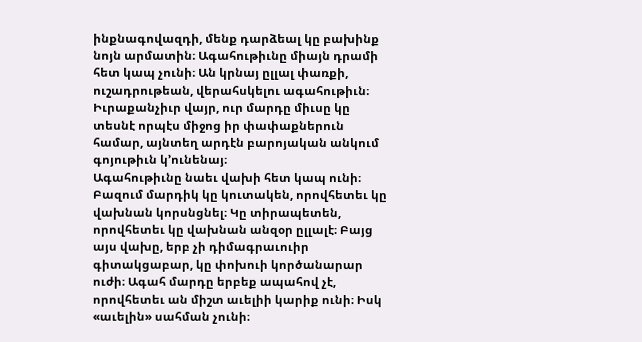ինքնագովազդի, մենք դարձեալ կը բախինք նոյն արմատին։ Ագահութիւնը միայն դրամի հետ կապ չունի։ Ան կրնայ ըլլալ փառքի, ուշադրութեան, վերահսկելու ագահութիւն։ Իւրաքանչիւր վայր, ուր մարդը միւսը կը տեսնէ որպէս միջոց իր փափաքներուն համար, այնտեղ արդէն բարոյական անկում գոյութիւն կ՚ունենայ։
Ագահութիւնը նաեւ վախի հետ կապ ունի։ Բազում մարդիկ կը կուտակեն, որովհետեւ կը վախնան կորսնցնել։ Կը տիրապետեն, որովհետեւ կը վախնան անզօր ըլլալէ։ Բայց այս վախը, երբ չի դիմագրաւուիր գիտակցաբար, կը փոխուի կործանարար ուժի։ Ագահ մարդը երբեք ապահով չէ, որովհետեւ ան միշտ աւելիի կարիք ունի։ Իսկ «աւելին» սահման չունի։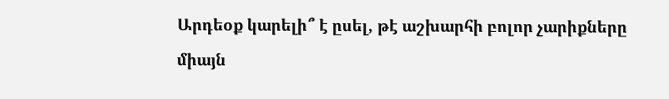Արդեօք կարելի՞ է ըսել, թէ աշխարհի բոլոր չարիքները միայն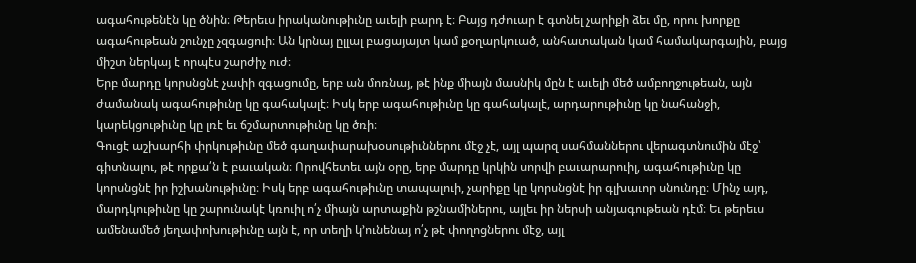ագահութենէն կը ծնին։ Թերեւս իրականութիւնը աւելի բարդ է։ Բայց դժուար է գտնել չարիքի ձեւ մը, որու խորքը ագահութեան շունչը չզգացուի։ Ան կրնայ ըլլալ բացայայտ կամ քօղարկուած, անհատական կամ համակարգային, բայց միշտ ներկայ է որպէս շարժիչ ուժ։
Երբ մարդը կորսնցնէ չափի զգացումը, երբ ան մոռնայ, թէ ինք միայն մասնիկ մըն է աւելի մեծ ամբողջութեան, այն ժամանակ ագահութիւնը կը գահակալէ։ Իսկ երբ ագահութիւնը կը գահակալէ, արդարութիւնը կը նահանջի, կարեկցութիւնը կը լռէ եւ ճշմարտութիւնը կը ծռի։
Գուցէ աշխարհի փրկութիւնը մեծ գաղափարախօսութիւններու մէջ չէ, այլ պարզ սահմաններու վերագտնումին մէջ՝ գիտնալու, թէ որքա՛ն է բաւական։ Որովհետեւ այն օրը, երբ մարդը կրկին սորվի բաւարարուիլ, ագահութիւնը կը կորսնցնէ իր իշխանութիւնը։ Իսկ երբ ագահութիւնը տապալուի, չարիքը կը կորսնցնէ իր գլխաւոր սնունդը։ Մինչ այդ, մարդկութիւնը կը շարունակէ կռուիլ ո՛չ միայն արտաքին թշնամիներու, այլեւ իր ներսի անյագութեան դէմ։ Եւ թերեւս ամենամեծ յեղափոխութիւնը այն է, որ տեղի կ՚ունենայ ո՛չ թէ փողոցներու մէջ, այլ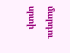մարդու սրտի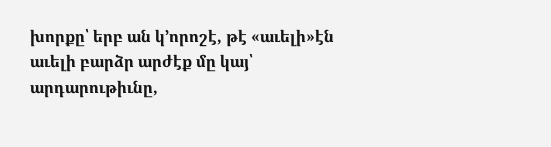խորքը՝ երբ ան կ՚որոշէ, թէ «աւելի»էն աւելի բարձր արժէք մը կայ՝ արդարութիւնը,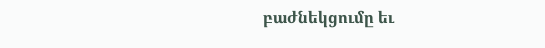բաժնեկցումը եւ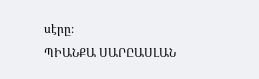սէրը։
ՊԻԱՆՔԱ ՍԱՐԸԱՍԼԱՆ